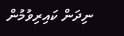ނިދަން ކައިރިވުމުން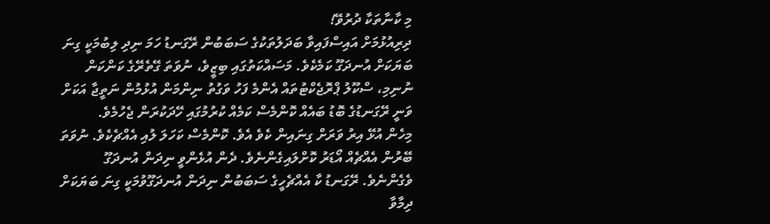މި ކާނާތަކާ ދުރުވޭ!
ދިރިއުޅުމަށް އައިސްފައިވާ ބަދަލުތަކުގެ ސަބަބުން ރޭގަނޑު ހަމަ ނިދި ލިބުމަކީ ގިނަ ބަޔަކަށް އުނދަގޫ ކަމެކެވެ. މަސައްކަތުގައި ބިޒީވެ، ނުވަތަ ގޭތެރޭގެ ކަންކަން ނުނިމި، ސްކޫލު ޕްރޮޖެކްޓުތައް އެންމެ ފަހު ވަގުތު ނިންމަން އުޅުމުން ނަތީޖާ އަކަށް ވަނީ ރޭގަނޑުގެ ބޮޑު ބައެއް ކޮންމެސް ކަމެއް ކުރުމުގައި ހޭދަކުރަން ޖެހުމެވެ.
މިހެން އުޅޭ އިރު ވަރަށް ގިނައިން ކެވެ އެވެ. ކޮންމެސް ކަހަލަ ލުއި އެއްޗެކެވެ. ނުވަތަ ބޭރުން އެއްޗެއް އޯޑަރު ކޮށްލައިގެންނެވެ. ދެން އުޅެންވީ ނިދަން އުނދަގޫ ވެގެންނެވެ. ރޭގަނޑު ކާ އެއްޗެހީގެ ސަބަބުން ނިދަން އުނދަގޫވުމަކީ ގިނަ ބަޔަކަށް ދިމާވާ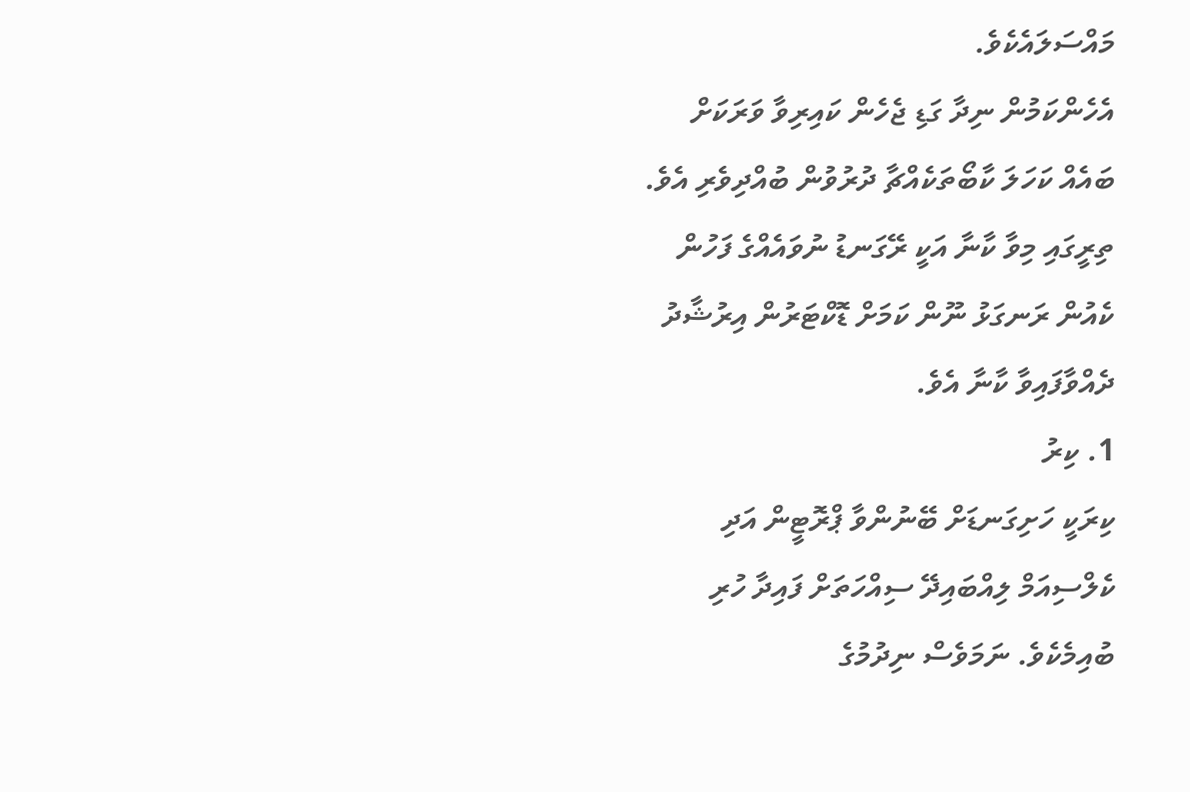މައްސަލައެކެވެ.
އެހެންކަމުން ނިދާ ގަޑި ޖެހެން ކައިރިވާ ވަރަކަށް ބައެއް ކަހަލަ ކާބޯތަކެއްޗާ ދުރުވުން ބުއްދިވެރި އެވެ. ތިރީގައި މިވާ ކާނާ އަކީ ރޭގަނޑު ނުވައެއްގެ ފަހުން ކެއުން ރަނގަޅު ނޫން ކަމަށް ޑޮކްޓަރުން އިރުޝާދު ދެއްވާފައިވާ ކާނާ އެވެ.
1. ކިރު
ކިރަކީ ހަށިގަނޑަށް ބޭނުންވާ ޕްރޮޓީން އަދި ކެލްސިއަމް ލިއްބައިދޭ ސިއްހަތަށް ފައިދާ ހުރި ބުއިމެކެވެ. ނަމަވެސް ނިދުމުގެ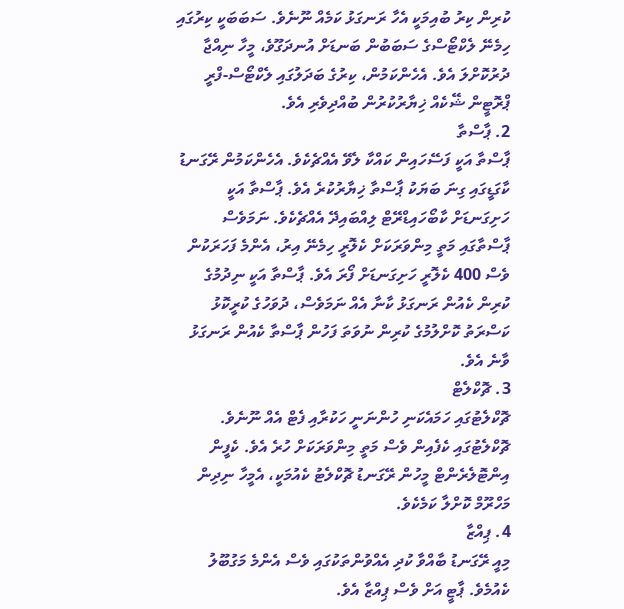ކުރިން ކިރު ބުއިމަކީ އެހާ ރަނގަޅު ކަމެއް ނޫނެވެ. ސަބަބަކީ ކިރުގައި ހިމެނޭ ލެކްޓޯސްގެ ސަބަބުން ބަނޑަށް އުނދަގޫވެ، މީހާ ނިއްޖާ ދުރުކޮށްލަ އެވެ. އެހެންކަމުން، ކިރުގެ ބަދަލުގައި ލެކްޓޯސް-ފްރީ ޕްރޮޓީން ޝޭކެއް ޚިޔާރުކުރުން ބުއްދިވެރި އެވެ.
2. ޕާސްތާ
ޕާސްތާ އަކީ ފަސޭހައިން ކައްކާ ލެވޭ އެއްޗެކެވެ. އެހެންކަމުން ރޭގަނޑު ކާގަޑީގައި ގިނަ ބަޔަކު ޕާސްތާ ޚިޔާރުކުރެ އެވެ. ޕާސްތާ އަކީ ހަށިގަނޑަށް ކާބޯހައިޑްރޭޓް ލިއްބައިދޭ އެއްޗެކެވެ. ނަމަވެސް ޕާސްތާގައި މަތީ މިންވަރަކަށް ކެލޮރީ ހިމެނޭ އިރު، އެންމެ ފަހަރަކުން ވެސް 400 ކެލޮރީ ހަށިގަނޑަށް ފޯރަ އެވެ. ޕާސްތާ އަކީ ނިދުމުގެ ކުރިން ކެއުން ރަނގަޅު ކާނާ އެއް ނަމަވެސް، ދުވަހުގެ ކުރީކޮޅު ކަސްރަތު ކޮށްލުމުގެ ކުރިން ނުވަތަ ފަހުން ޕާސްތާ ކެއުން ރަނގަޅު ވާނެ އެވެ.
3. ޗޮކްލެޓް
ޗޮކްލެޓުގައި ހަމައެކަނި ހުންނަނީ ހަކުރާއި ފެޓް އެއް ނޫނެވެ. ޗޮކްލެޓުގައި ކެފެއިން ވެސް މަތީ މިންވަރަކަށް ހުރެ އެވެ. ކެފީން އިންޓޮލެރެންޓް މީހުން ރޭގަނޑު ޗޮކްލެޓު ކެއުމަކީ، އެމީހާ ނިދިން މަހްރޫމް ކޮށްލާ ކަމެކެވެ.
4. ޕިއްޒާ
މިއީ ރޭގަނޑު ބާއްވާ ކުދި އެއްވުންތަކުގައި ވެސް އެންމެ މަގުބޫލު ކެއުމެވެ. ޕާޓީ އަށް ވެސް ޕިއްޒާ އެވެ.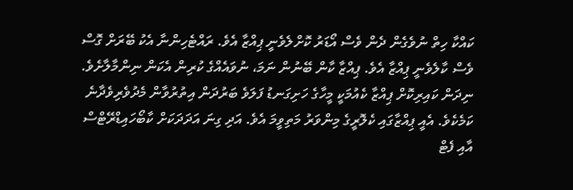ކައްކާ ހިތް ނުވެގެން ދެން ވެސް އޯޑަރު ކޮށްލެވެނީ ޕިއްޒާ އެވެ. ރައްޓެހިންނާ އެކު ބޭރަށް ގޮސް ވެސް ކާލެވެނީ ޕިއްޒާ އެވެ. ޕިއްޒާ ކާން ބޭނުން ނަމަ، ނުވައެއްގެ ކުރިން އެކަން ނިންމާލާށެވެ. ނިދަން ކައިރިކޮށް ޕިއްޒާ ކެއުމަކީ މީހާގެ ހަށިގަނޑު ފަލަވެ ބަރުދަން އިތުރުވާން މެދުވެރިވެދާނެ ކަމެކެވެ. އެއީ ޕިއްޒާގައި ކެލޮރީގެ މިންވަރު މަތިވީމަ އެވެ. އަދި ގިނަ އަދަދަކަށް ކާބޯހައިޑްރޭޓްސް އާއި ފެޓް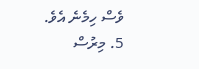ވެސް ހިމެނެ އެވެ.
5. މިރުސް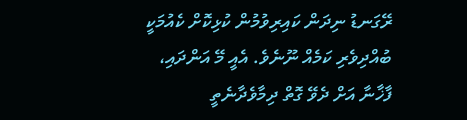ރޭގަނޑު ނިދަން ކައިރިވުމުން ކުޅިކޮށް ކެއުމަކީ ބުއްދިވެރި ކަމެއް ނޫނެވެ. އެއީ މޭ އަންދައި، ފާޚާނާ އަށް ދެވޭ ގޮތް ދިމާވެދާނެތީ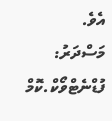އެވެ.
މަސްދަރު: ފުޑްނެޓްވޯކް.ކޮމް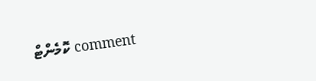comment ކޮމެންޓް